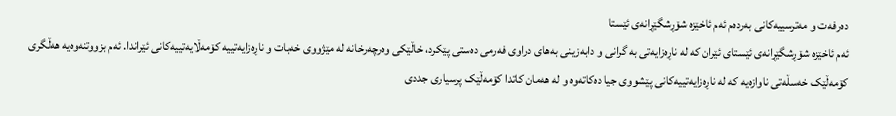دەرفەت و مەترسییەکانی بەردەم ئەم ئاخێزە شۆڕشگێڕانەی ئێستا
ئەم ئاخێزە شۆڕشگێڕانەی ئێستای ئێران کە لە ناڕەزایەتی بە گرانی و دابەزینی بەهای دراوی فەرمی دەستی پێکرد، خاڵێکی وەرچەرخانە لە مێژووی خەبات و ناڕەزایەتییە کۆمەڵایەتییەکانی ئێراندا. ئەم بزووتنەوەیە هەڵگری کۆمەڵێک خەسڵەتی ناوازەیە کە لە ناڕەزایەتییەکانی پێشووی جیا دەکاتەوە و لە هەمان کاتدا کۆمەڵێک پرسیاری جددی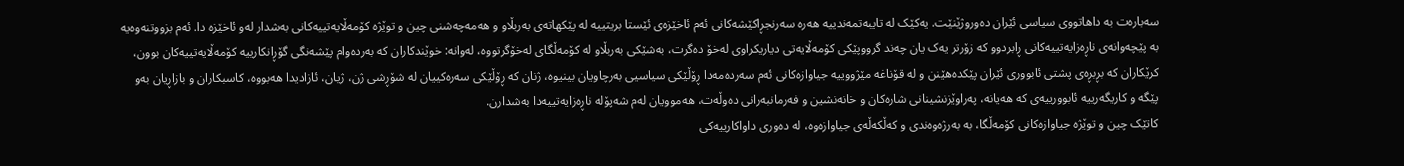سەبارەت بە داهاتووی سیاسی ئێران دەوروژێنێت. یەکێک لە تایبەتمەندییە هەرە سەرنجڕاکێشەکانی ئەم ئاخێزەی ئێستا بریتییە لە پێکهاتەی بەربڵاو و هەمەچەشنی چین و توێژە کۆمەڵایەتییەکانی بەشدار لەو ئاخێزە دا. ئەم بزووتنەوەیە بە پێچەوانەی ناڕەزایەتییەکانی ڕابردوو کە زۆرتر یەک یان چەند گرووپێکی کۆمەڵایەتی دیاریکراوی لەخۆ دەگرت، بەشێکی بەربڵاو لە کۆمەڵگای لەخۆگرتووە، لەوانە: خوێندکاران کە بەردەوام پێشەنگی گۆڕانکارییە کۆمەڵایەتییەکان بوون، کرێکاران کە بڕبڕەی پشتی ئابووری ئێران پێکدەهێنن و لە قۆناغە مێژووییە جیاوازەکانی ئەم سەردەمەدا ڕۆڵێکی سیاسیی بەرچاویان بینیوە، ژنان کە ڕۆڵێکی سەرەکییان لە شۆڕشی ژن، ژیان، ئازادیدا هەبووە، کاسبکاران و بازاڕیان بەو پێگە و کاریگەرییە ئابوورییەی کە هەیانە، پەراوێزنشینانی شارەکان و خانەنشین و فەرمانبەرانی دەوڵەت، هەموویان لەم شەپۆلە ناڕەزایەتییەدا بەشدارن.
کاتێک چین و توێژە جیاوازەکانی کۆمەڵگا، بە بەرژەوەندی و کەڵکەڵەی جیاوازەوە، لە دەوری داواکارییەکی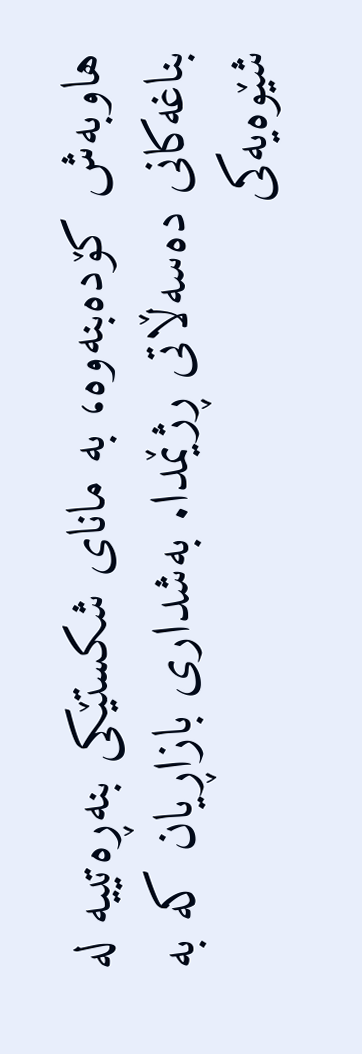هاوبەش کۆدەبنەوە، بە مانای شکستێکی بنەڕەتییە لە بناغەکانی دەسەڵاتی ڕژێمدا. بەشداری بازاڕیان کە بە شێوەیەکی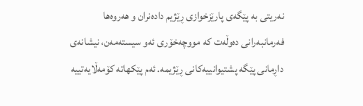نەریتی بە پێگەی پارێزخوازی ڕێژیم دادەنران و هەروەها فەرمانبەرانی دەوڵەت کە مووچەخۆری ئەو سیستەمەن، نیشانەی داڕمانی پێگە پشتیوانییەکانی ڕێژیمە. ئەم پێکهاتە کۆمەڵایەتییە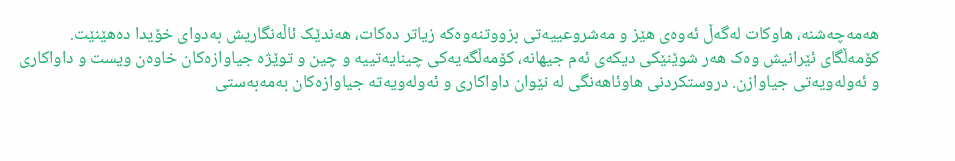هەمەچەشنە، هاوکات لەگەڵ ئەوەی هێز و مەشروعییەتی بزووتنەوەکە زیاتر دەکات، هەندێک ئاڵەنگاریش بەدوای خۆیدا دەهێنێت.
کۆمەڵگای ئێرانیش وەک هەر شوێنێکی دیکەی ئەم جیهانە، کۆمەڵگەیەکی چینایەتییە و چین و توێژە جیاوازەکان خاوەن ویست و داواکاری و ئەولەویەتی جیاوازن. دروستکردنی هاوئاهەنگی لە نێوان داواکاری و ئەولەویەتە جیاوازەکان بەمەبەستی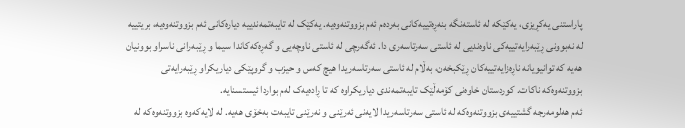پاراستنی یەکڕیزی، یەکێکە لە ئاستەنگە بنەڕەتییەکانی بەردەم ئەم بزووتنەوەیە. یەکێک لە تایبەتمەندییە دیارەکانی ئەم بزووتنەوەیە، بریتییە لە نەبوونی ڕێبەرایەتییەکی ناوەندیی لە ئاستی سەرتاسەری دا. ئەگەرچی لە ئاستی ناوچەیی و گەڕەکەکاندا سیما و ڕێبەرانی ناسراو بوونیان هەیە کە توانیویانە ناڕەزایەتییەکان ڕێکبخەن، بەڵام لە ئاستی سەرتاسەریدا هیچ کەس و حیزب و گروپێکی دیاریکراو ڕێبەرایەتی بزووتنەوەکە ناکات. کوردستان خاوەنی کۆمەڵێک تایبەتمەندی دیاریکراوە کە تا ڕادەیەک لەم بواردا ئیستسنایە.
ئەم هەلومەرجە گشتییەی بزووتنەوەکە لە ئاستی سەرتاسەریدا لایەنی ئەرێنی و نەرێنی تایبەت بەخۆی هەیە. لە لایەکەوە بزووتنەوەکە لە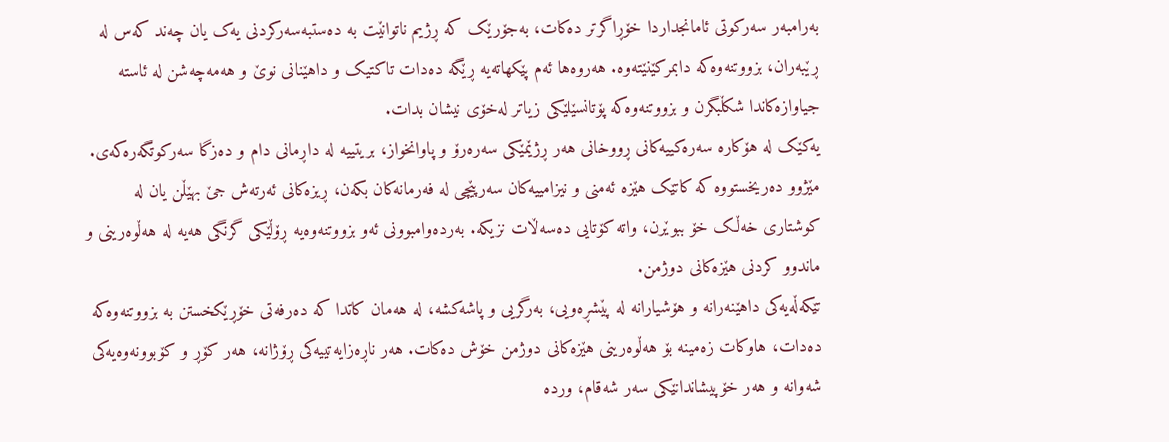بەرامبەر سەرکوتی ئامانجداردا خۆڕاگرتر دەکات، بەجۆرێک کە ڕژیم ناتوانێت بە دەستبەسەرکردنی یەک یان چەند کەس لە ڕێبەران، بزووتنەوەکە دابمرکێنێتەوە. هەروەها ئەم پێکهاتەیە ڕێگە دەدات تاکتیک و داهێنانی نوێ و هەمەچەشن لە ئاستە جیاوازەکاندا شکڵبگرن و بزووتنەوەکە پۆتانسێلێکی زیاتر لەخۆی نیشان بدات.
یەکێک لە هۆکارە سەرەکییەکانی ڕووخانی هەر ڕژێمێکی سەرەرۆ و پاوانخواز، بریتییە لە داڕمانی دام و دەزگا سەرکوتگەرەکەی. مێژوو دەریخستووە کە کاتێک هێزە ئەمنی و نیزامییەکان سەرپێچی لە فەرمانەکان بکەن، ڕیزەکانی ئەرتەش جێ بهێڵن یان لە کوشتاری خەڵک خۆ ببوێرن، واتە کۆتایی دەسەڵات نزیکە. بەردەوامبوونی ئەو بزووتنەوەیە ڕۆڵێکی گرنگی هەیە لە هەڵوەرینی و ماندوو کردنی هێزەکانی دوژمن.
تێکەڵەیەکی داهێنەرانە و هۆشیارانە لە پێشڕەویی، بەرگریی و پاشەکشە، لە هەمان کاتدا کە دەرفەتی خۆڕێکخستن بە بزووتنەوەکە دەدات، هاوکات زەمینە بۆ هەڵوەرینی هێزەکانی دوژمن خۆش دەکات. هەر ناڕەزایەتییەکی ڕۆژانە، هەر کۆڕ و کۆبوونەوەیەکی شەوانە و هەر خۆپیشاندانێکی سەر شەقام، وردە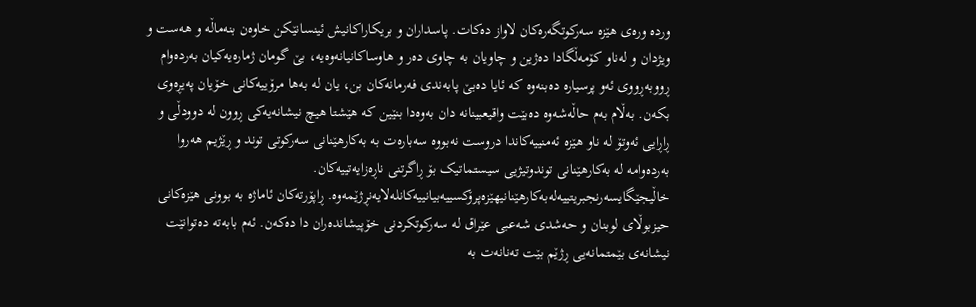وردە ورەی هێزە سەرکوتگەرەکان لاواز دەکات. پاسداران و بریکاراکانیش ئینسانێکن خاوەن بنەماڵە و هەست و ویژدان و لەناو کۆمەڵگادا دەژین و چاویان بە چاوی دەر و هاوساکانیانەوەیە، بێ گومان ژمارەیەکیان بەردەوام ڕووبەڕووی ئەو پرسیارە دەبنەوە کە ئایا دەبێ پابەندی فەرمانەکان بن، یان لە بەها مرۆییەکانی خۆیان پەیڕەوی بکەن. بەڵام بەم حاڵەشەوە دەبێت واقیعبینانە دان بەوەدا بنێین کە هێشتا هیچ نیشانەیەکی ڕوون لە دوودڵی و ڕاڕایی ئەوتۆ لە ناو هێزە ئەمنییەکاندا دروست نەبووە سەبارەت بە بەکارهێنانی سەرکوتی توند و ڕێژیم هەروا بەردەوامە لە بەکارهێنانی توندوتیژیی سیستماتیک بۆ ڕاگرتنی ناڕەزایەتییەکان.
خاڵیجێگایسەرنجبریتییەلەبەکارهێنانیهێزەپرۆکسییەبیانییەکانلەلایەنڕژێمەوە. ڕاپۆرتەکان ئاماژە بە بوونی هێزەکانی حیزبوڵای لوبنان و حەشدی شەعبی عێراق لە سەرکوتکردنی خۆپیشاندەران دا دەکەن. ئەم بابەتە دەتوانێت نیشانەی بێمتمانەیی ڕژێم بێت تەنانەت بە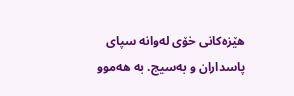هێزەکانی خۆی لەوانە سپای پاسداران و بەسیج. بە هەموو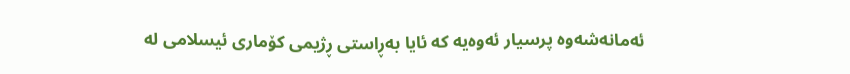ئەمانەشەوە پرسیار ئەوەیە کە ئایا بەڕاستی ڕژیمی کۆماری ئیسلامی لە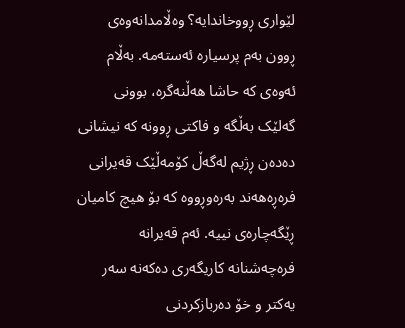لێواری ڕووخاندایە؟ وەڵامدانەوەی ڕوون بەم پرسیارە ئەستەمە. بەڵام ئەوەی کە حاشا هەڵنەگرە، بوونی گەلێک بەڵگە و فاکتی ڕوونە کە نیشانی دەدەن ڕژیم لەگەڵ کۆمەڵێک قەیرانی فرەڕەهەند بەرەوڕووە کە بۆ هیچ کامیان ڕێگەچارەی نییە. ئەم قەیرانە فرەچەشنانە کاریگەری دەکەنە سەر یەکتر و خۆ دەربازکردنی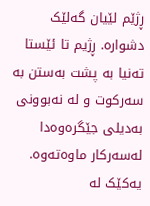ڕژێم لێیان گەلێک دشوارە. ڕژیم تا ئێستا تەنیا بە پشت بەستن بە سەرکوت و لە نەبوونی بەدیلی جێگرەوەدا لەسەرکار ماوەتەوە.
یەکێک لە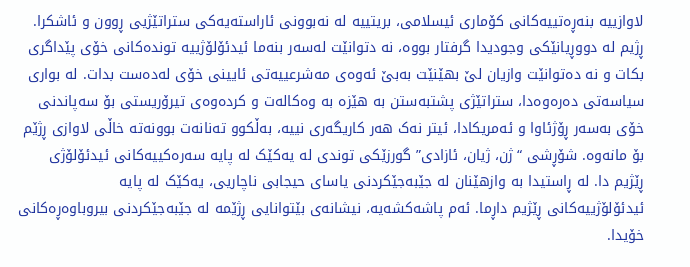لاوازییە بنەڕەتییەکانی کۆماری ئیسلامی، بریتییە لە نەبوونی ئاراستەیەکی ستراتێژیی ڕوون و ئاشکرا. ڕژیم لە دووڕیانێکی وجودیدا گرفتار بووە، نە دتوانێت لەسەر بنەما ئیدئۆلۆژییە توندەکانی خۆی پێداگری بکات و نە دەتوانێت وازیان لێ بهێنێت بەبێ ئەوەی مەشرعییەتی ئایینی خۆی لەدەست بدات. لە بواری سیاسەتی دەرەوەدا، ستراتێژی پشتبەستن بە هێزە بە وەکالەت و کردەوەی تیرۆریستی بۆ سەپاندنی خۆی بەسەر ڕۆژئاوا و ئەمریکادا، ئیتر نەک هەر کاریگەری نییە، بەڵکوو تەنانەت بوونەتە خاڵی لاوازی ڕژێم بۆ مانەوە. شۆڕشی “ژن، ژیان، ئازادی” گورزێکی توندی لە یەکێک لە پایە سەرەکییەکانی ئیدئۆلۆژی ڕێژیم دا. لە ڕاستیدا بە وازهێنان لە جێبەجێکردنی یاسای حیجابی ناچاریی، یەکێک لە پایە ئیدئۆلۆژییەکانی ڕێژیم داڕما. ئەم پاشەکشەیە، نیشانەی بێتوانایی ڕژێمە لە جێبەجێکردنی بیروباوەڕەکانی خۆیدا.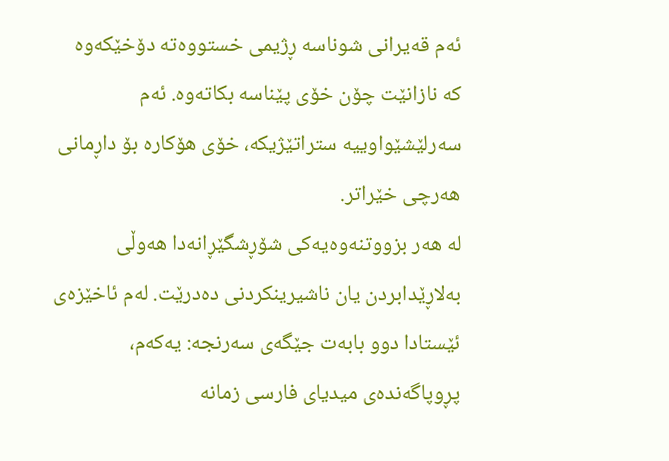ئەم قەیرانی شوناسە ڕژیمی خستووەتە دۆخێکەوە کە نازانێت چۆن خۆی پێناسە بکاتەوە. ئەم سەرلێشێواوییە ستراتێژیکە، خۆی هۆکارە بۆ داڕمانی هەرچی خێراتر.
لە هەر بزووتنەوەیەکی شۆڕشگێڕانەدا هەوڵی بەلاڕێدابردن یان ناشیرینکردنی دەدرێت. لەم ئاخێزەی ئێستادا دوو بابەت جێگەی سەرنجە: یەکەم، پڕوپاگەندەی میدیای فارسی زمانە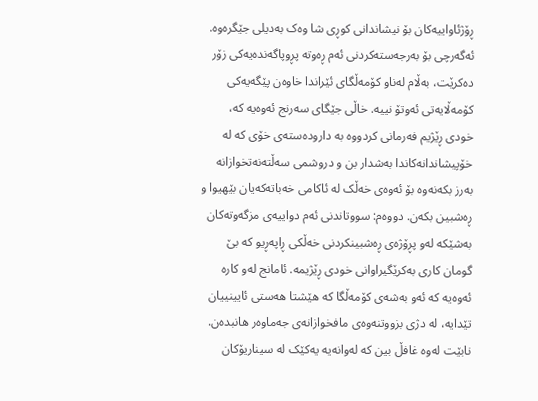ڕۆژئاواییەکان بۆ نیشاندانی کوڕی شا وەک بەدیلی جێگرەوە. ئەگەرچی بۆ بەرجەستەکردنی ئەم ڕەوتە پڕوپاگەندەیەکی زۆر دەکرێت، بەڵام لەناو کۆمەڵگای ئێراندا خاوەن پێگەیەکی کۆمەڵایەتی ئەوتۆ نییە. خاڵی جێگای سەرنج ئەوەیە کە، خودی ڕێژیم فەرمانی کردووە بە دارودەستەی خۆی کە لە خۆپیشاندانەکاندا بەشدار بن و دروشمی سەڵتەنەتخوازانە بەرز بکەنەوە بۆ ئەوەی خەڵک لە ئاکامی خەباتەکەیان بێهیوا و ڕەشبین بکەن. دووەم: سووتاندنی ئەم دواییەی مزگەوتەکان بەشێکە لەو پڕۆژەی ڕەشبینکردنی خەڵکی ڕاپەڕیو کە بێ گومان کاری بەکرێگیراوانی خودی ڕێژیمە. ئامانج لەو کارە ئەوەیە کە ئەو بەشەی کۆمەڵگا کە هێشتا هەستی ئایینییان تێدایە، لە دژی بزووتنەوەی مافخوازانەی جەماوەر هانبدەن.
نابێت لەوە غافڵ بین کە لەوانەیە یەکێک لە سیناریۆکان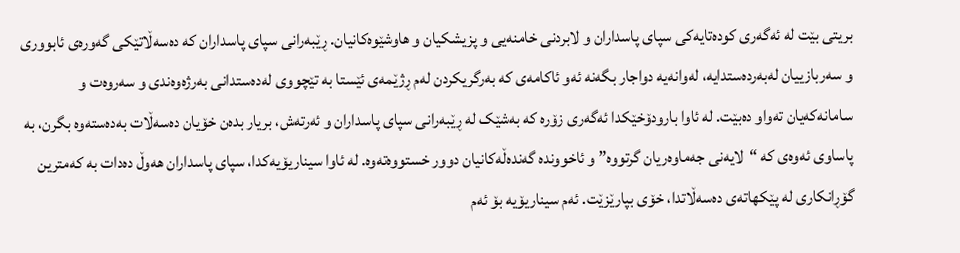بریتی بێت لە ئەگەری کودەتایەکی سپای پاسداران و لابردنی خامنەیی و پزیشکیان و هاوشێوەکانیان. ڕێبەرانی سپای پاسداران کە دەسەڵاتێکی گەورەی ئابووری و سەربازییان لەبەردەستدایە، لەوانەیە دواجار بگەنە ئەو ئاکامەی کە بەرگریکردن لەم ڕژێمەی ئێستا بە تێچووی لەدەستدانی بەرژەوەندی و سەروەت و سامانەکەیان تەواو دەبێت. لە ئاوا بارودۆخێکدا ئەگەری زۆرە کە بەشێک لە ڕێبەرانی سپای پاسداران و ئەرتەش، بریار بدەن خۆیان دەسەڵات بەدەستەوە بگرن، بە پاساوی ئەوەی کە “لایەنی جەماوەریان گرتووە” و ئاخووندە گەندەڵەکانیان دوور خستووەتەوە. لە ئاوا سیناریۆیەکدا، سپای پاسداران هەوڵ دەدات بە کەمترین گۆڕانکاری لە پێکهاتەی دەسەڵاتدا، خۆی بپارێزێت. ئەم سیناریۆیە بۆ ئەم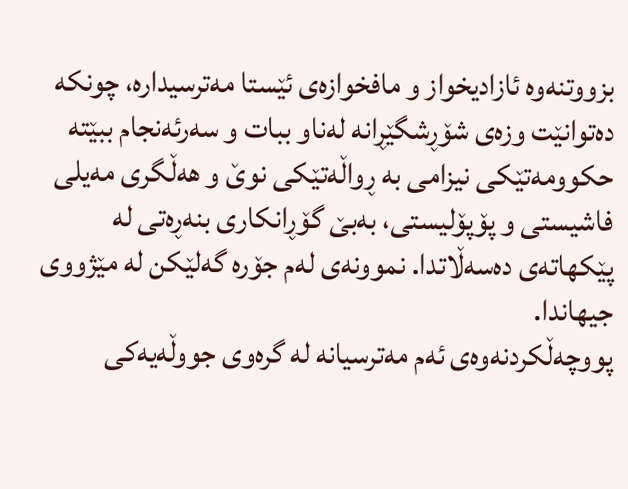بزووتنەوە ئازادیخواز و مافخوازەی ئێستا مەترسیدارە، چونکە دەتوانێت وزەی شۆڕشگێڕانە لەناو ببات و سەرئەنجام ببێتە حکوومەتێکی نیزامی بە ڕواڵەتێکی نوێ و هەڵگری مەیلی فاشیستی و پۆپۆلیستی، بەبێ گۆڕانکاری بنەڕەتی لە پێکهاتەی دەسەڵاتدا. نموونەی لەم جۆرە گەلێکن لە مێژووی جیهاندا.
پووچەڵکردنەوەی ئەم مەترسیانە لە گرەوی جووڵەیەکی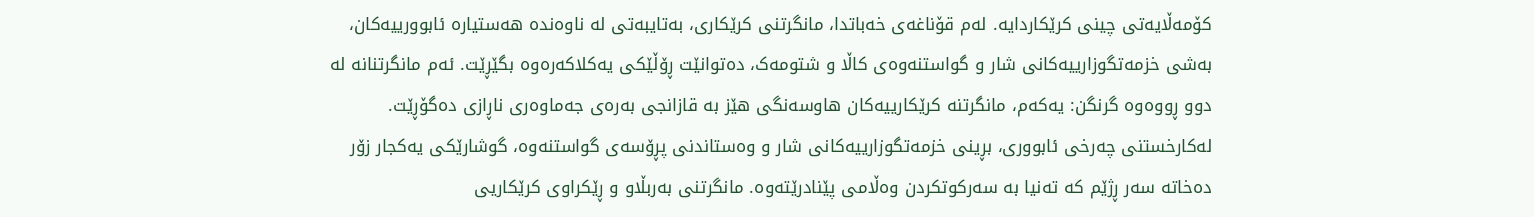کۆمەڵایەتی چینی کرێکاردایە. لەم قۆناغەی خەباتدا، مانگرتنی کرێکاری، بەتایبەتی لە ناوەندە هەستیارە ئابوورییەکان، بەشی خزمەتگوزارییەکانی شار و گواستنەوەی کاڵا و شتومەک، دەتوانێت ڕۆڵێکی یەکلاکەرەوە بگێڕێت. ئەم مانگرتنانە لە دوو ڕووەوە گرنگن: یەکەم، مانگرتنە کرێکارییەکان هاوسەنگی هێز بە قازانجی بەرەی جەماوەری ناڕازی دەگۆڕێت. لەکارخستنی چەرخی ئابووری، بڕینی خزمەتگوزارییەکانی شار و وەستاندنی پڕۆسەی گواستنەوە، گوشارێکی یەکجار زۆر دەخاتە سەر ڕژێم کە تەنیا بە سەرکوتکردن وەڵامی پێنادرێتەوە. مانگرتنی بەربڵاو و ڕێکراوی کرێکاریی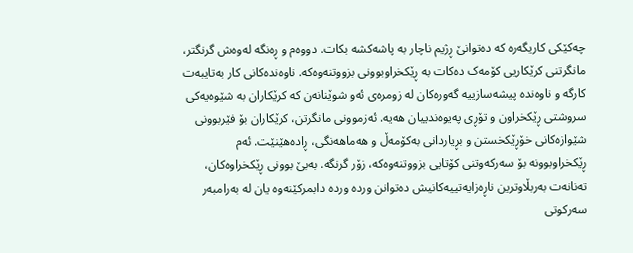چەکێکی کاریگەرە کە دەتوانێ ڕژیم ناچار بە پاشەکشە بکات. دووەم و ڕەنگە لەوەش گرنگتر، مانگرتنی کرێکاریی کۆمەک دەکات بە ڕێکخراوبوونی بزووتنەوەکە. ناوەندەکانی کار بەتایبەت کارگە و ناوەندە پیشەسازییە گەورەکان لە زومرەی ئەو شوێنانەن کە کرێکاران بە شێوەیەکی سروشتی ڕێکخراون و تۆڕی پەیوەندییان هەیە. ئەزموونی مانگرتن، کرێکاران بۆ فێربوونی شێوازەکانی خۆڕێکخستن و بڕیاردانی بەکۆمەڵ و هەماهەنگی، ڕادەهێنێت. ئەم ڕێکخراوبوونە بۆ سەرکەوتنی کۆتایی بزووتنەوەکە، زۆر گرنگە. بەبێ بوونی ڕێکخراوەکان، تەنانەت بەربڵاوترین ناڕەزایەتییەکانیش دەتوانن وردە وردە دابمرکێنەوە یان لە بەرامبەر سەرکوتی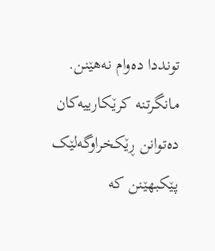تونددا دەوام نەهێنن. مانگرتنە کرێکارییەکان دەتوانن ڕێکخراوگەلێک پێکبهێنن کە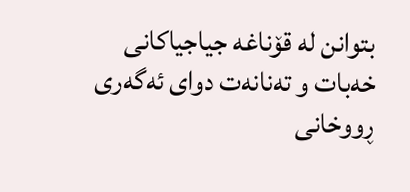بتوانن لە قۆناغە جیاجیاکانی خەبات و تەنانەت دوای ئەگەری ڕووخانی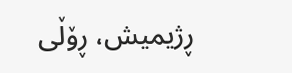ڕژیمیش، ڕۆڵی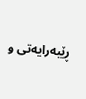ڕێبەرایەتی و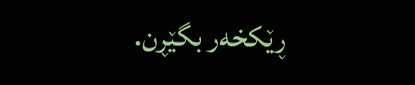ڕێکخەر بگێڕن.